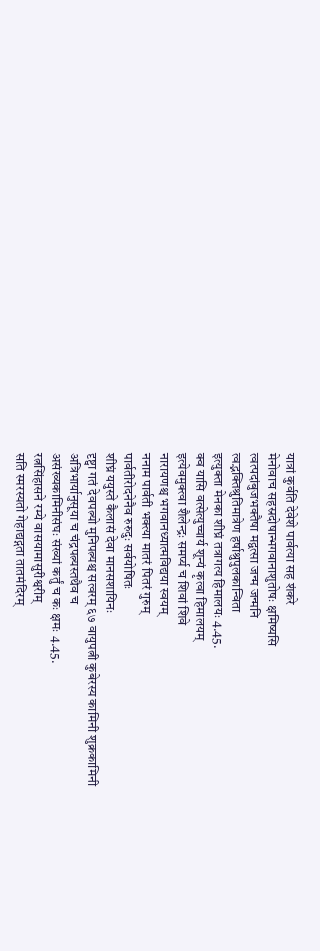यात्रां कुर्वति देवेशे पार्वत्या सह शंकरे
मेनोवाच सहस्रदोषान्भगवानाशुतोषः क्षमिष्यसि
त्वत्पदांबुजभक्तैषा मद्वत्सा जन्म जन्मनि
त्वद्भक्तिश्रुतिमात्रेण हर्षाश्रुपुलकान्विता
इत्युक्ता मेनका शीघ्रं तत्रागत्य हिमालयः 4.45.
क्व यासि वत्सेत्युच्चार्य शून्यं कृत्वा हिमालयम्
इत्येवमुक्त्वा शैलेन्द्रः समर्प्य च शिवां शिवे
नारायणश्च भगवानध्यात्मविद्यया स्वयम्
ननाम पार्वती भक्त्या मातरं पितरं गुरुम्
पार्वतीरोदनेनैव रुरुदुः सर्वयोषितः
शीघ्रं ययुस्ते कैलासं देवा मानसशायिनः
दृष्ट्वा गतं देवपत्न्यो मुनिपत्न्यश्च सत्वरम् ६७ वायुपत्नी कुबेरस्य कामिनी शुक्रकामिनी
अत्रिभार्यानुसूया च चंद्रपत्न्यस्तथैव च
असंख्यकामिनीसंघः संख्यां कर्तुं च कः क्षमः 4.45.
रत्नसिंहासने रम्ये वासयामासुरीश्वरीम्
सति स्मरस्यतो गेहाद्यद्गता तातमंदिरम्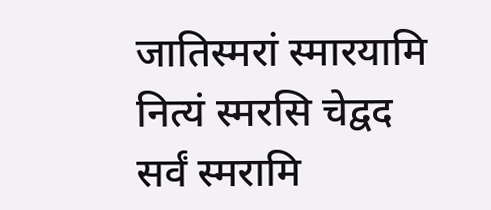जातिस्मरां स्मारयामि नित्यं स्मरसि चेद्वद
सर्वं स्मरामि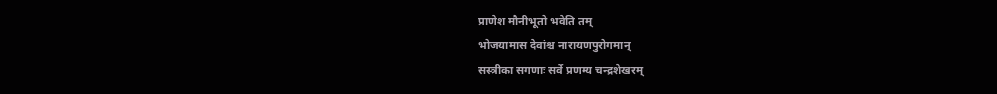प्राणेश मौनीभूतो भवेति तम्
भोजयामास देवांश्च नारायणपुरोगमान्
सस्त्रीका सगणाः सर्वे प्रणम्य चन्द्रशेखरम्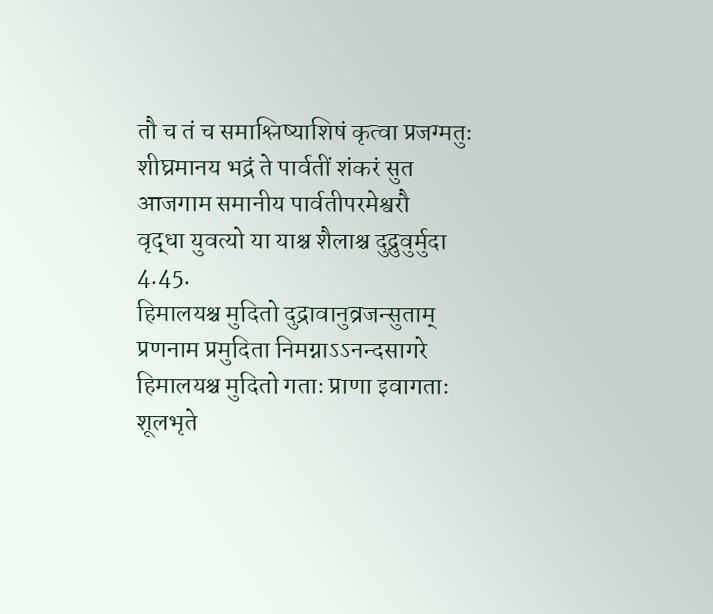तौ च तं च समाश्लिष्याशिषं कृत्वा प्रजग्मतुः
शीघ्रमानय भद्रं ते पार्वतीं शंकरं सुत
आजगाम समानीय पार्वतीपरमेश्वरौ
वृद्धा युवत्यो या याश्च शैलाश्च दुद्रुवुर्मुदा 4.45.
हिमालयश्च मुदितो दुद्रावानुव्रजन्सुताम्
प्रणनाम प्रमुदिता निमग्नाऽऽनन्दसागरे
हिमालयश्च मुदितो गताः प्राणा इवागताः
शूलभृते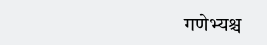गणेभ्यश्च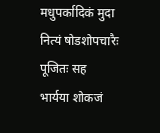मधुपर्कादिकं मुदा
नित्यं षोडशोपचारैः पूजितः सह भार्यया शोकजं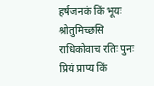हर्षजनकं किं भूयः श्रोतुमिच्छसि
राधिकोवाच रतिः पुनः प्रियं प्राप्य किं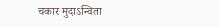चकार मुदाऽन्विता